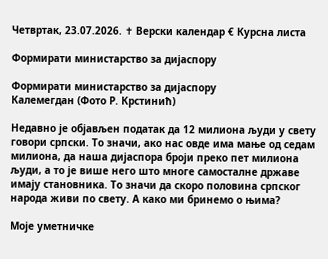Четвртак, 23.07.2026. ✝ Верски календар € Курсна листа

Формирати министарство за дијаспору

Формирати министарство за дијаспору
Калемегдан (Фото Р. Крстинић)

Недавно је објављен податак да 12 милиона људи у свету говори српски. То значи, ако нас овде има мање од седам милиона, да наша дијаспора броји преко пет милиона људи, а то је више него што многе самосталне државе имају становника. То значи да скоро половина српског народа живи по свету. А како ми бринемо о њима?

Моје уметничке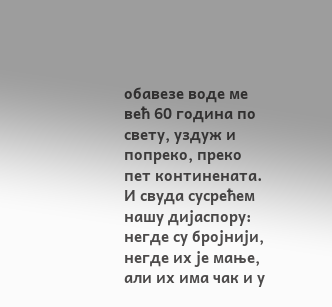обавезе воде ме већ 60 година по свету, уздуж и попреко, преко пет континената. И свуда сусрећем нашу дијаспору: негде су бројнији, негде их је мање, али их има чак и у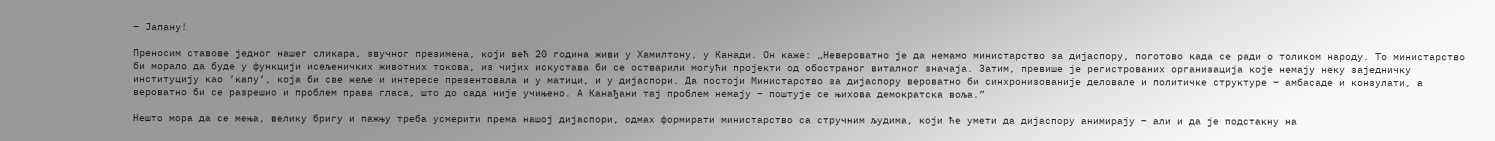– Јапану!

Преносим ставове једног нашег сликара, звучног презимена, који већ 20 година живи у Хамилтону, у Канади. Он каже: „Невероватно је да немамо министарство за дијаспору, поготово када се ради о толиком народу. То министарство би морало да буде у функцији исељеничких животних токова, из чијих искустава би се остварили могући пројекти од обостраног виталног значаја. Затим, превише је регистрованих организација које немају неку заједничку институцију као ’капу’, која би све жеље и интересе презентовала и у матици, и у дијаспори. Да постоји Министарство за дијаспору вероватно би синхронизованије деловале и политичке структуре – амбасаде и конзулати, а вероватно би се разрешио и проблем права гласа, што до сада није учињено. А Канађани тај проблем немају – поштује се њихова демократска воља.”

Нешто мора да се мења, велику бригу и пажњу треба усмерити према нашој дијаспори, одмах формирати министарство са стручним људима, који ће умети да дијаспору анимирају – али и да је подстакну на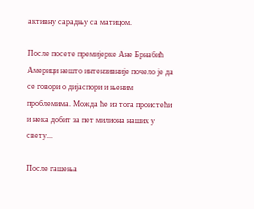активну сарадњу са матицом.

После посете премијерке Ане Брнабић Америци нешто интензивније почело је да се говори о дијаспори и њеним проблемима. Можда ће из тога проистећи и нека добит за пет милиона наших у свету...

После гашења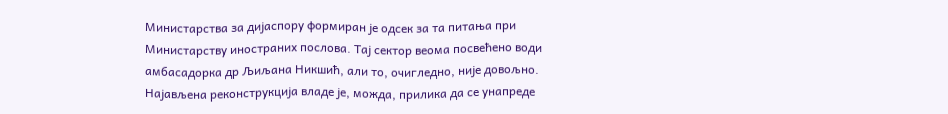Министарства за дијаспору формиран је одсек за та питања при Министарству иностраних послова. Тај сектор веома посвећено води амбасадорка др Љиљана Никшић, али то, очигледно, није довољно. Најављена реконструкција владе је, можда, прилика да се унапреде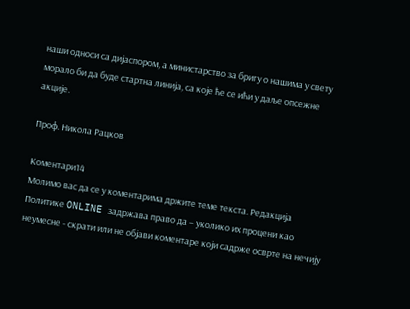наши односи са дијаспором, а министарство за бригу о нашима у свету морало би да буде стартна линија, са које ће се ићи у даље опсежне акције.

Проф. Никола Рацков

Коментари14
Молимо вас да се у коментарима држите теме текста. Редакција Политике ONLINE задржава право да – уколико их процени као неумесне - скрати или не објави коментаре који садрже осврте на нечију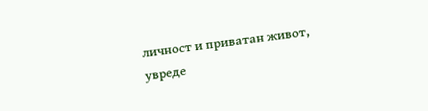личност и приватан живот, увреде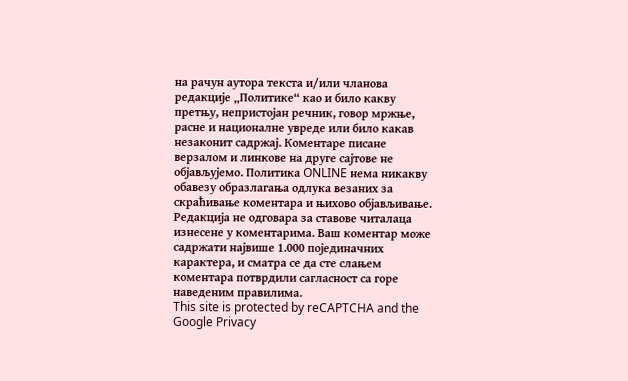на рачун аутора текста и/или чланова редакције „Политике“ као и било какву претњу, непристојан речник, говор мржње, расне и националне увреде или било какав незаконит садржај. Коментаре писане верзалом и линкове на друге сајтове не објављујемо. Политика ONLINE нема никакву обавезу образлагања одлука везаних за скраћивање коментара и њихово објављивање. Редакција не одговара за ставове читалаца изнесене у коментарима. Ваш коментар може садржати највише 1.000 појединачних карактера, и сматра се да сте слањем коментара потврдили сагласност са горе наведеним правилима.
This site is protected by reCAPTCHA and the Google Privacy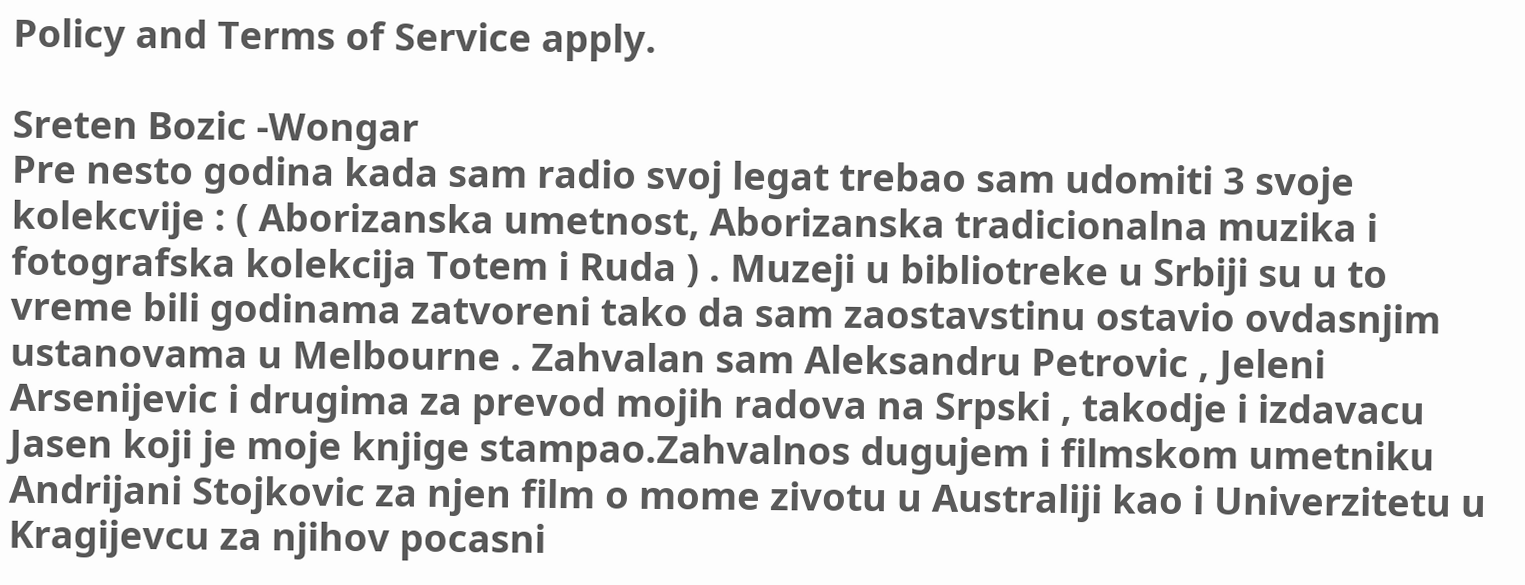Policy and Terms of Service apply.

Sreten Bozic -Wongar
Pre nesto godina kada sam radio svoj legat trebao sam udomiti 3 svoje kolekcvije : ( Aborizanska umetnost, Aborizanska tradicionalna muzika i fotografska kolekcija Totem i Ruda ) . Muzeji u bibliotreke u Srbiji su u to vreme bili godinama zatvoreni tako da sam zaostavstinu ostavio ovdasnjim ustanovama u Melbourne . Zahvalan sam Aleksandru Petrovic , Jeleni Arsenijevic i drugima za prevod mojih radova na Srpski , takodje i izdavacu Jasen koji je moje knjige stampao.Zahvalnos dugujem i filmskom umetniku Andrijani Stojkovic za njen film o mome zivotu u Australiji kao i Univerzitetu u Kragijevcu za njihov pocasni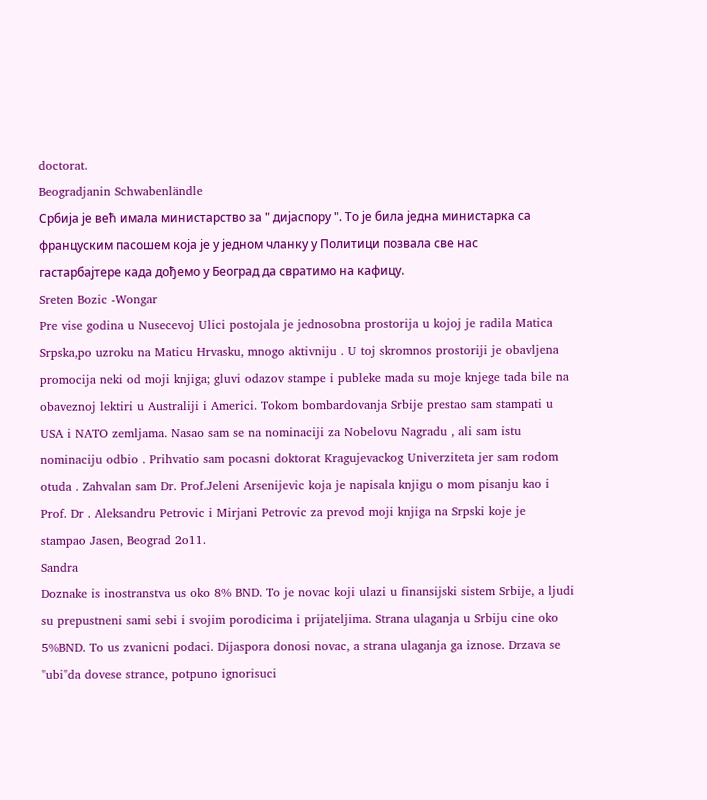doctorat.
Beogradjanin Schwabenländle
Србија је већ имала министарство за " дијаспору ". То је била једна министарка са француским пасошем која је у једном чланку у Политици позвала све нас гастарбајтере када дођемо у Београд да свратимо на кафицу.
Sreten Bozic -Wongar
Pre vise godina u Nusecevoj Ulici postojala je jednosobna prostorija u kojoj je radila Matica Srpska,po uzroku na Maticu Hrvasku, mnogo aktivniju . U toj skromnos prostoriji je obavljena promocija neki od moji knjiga; gluvi odazov stampe i publeke mada su moje knjege tada bile na obaveznoj lektiri u Australiji i Americi. Tokom bombardovanja Srbije prestao sam stampati u USA i NATO zemljama. Nasao sam se na nominaciji za Nobelovu Nagradu , ali sam istu nominaciju odbio . Prihvatio sam pocasni doktorat Kragujevackog Univerziteta jer sam rodom otuda . Zahvalan sam Dr. Prof.Jeleni Arsenijevic koja je napisala knjigu o mom pisanju kao i Prof. Dr . Aleksandru Petrovic i Mirjani Petrovic za prevod moji knjiga na Srpski koje je stampao Jasen, Beograd 2o11.
Sandra
Doznake is inostranstva us oko 8% BND. To je novac koji ulazi u finansijski sistem Srbije, a ljudi su prepustneni sami sebi i svojim porodicima i prijateljima. Strana ulaganja u Srbiju cine oko 5%BND. To us zvanicni podaci. Dijaspora donosi novac, a strana ulaganja ga iznose. Drzava se "ubi"da dovese strance, potpuno ignorisuci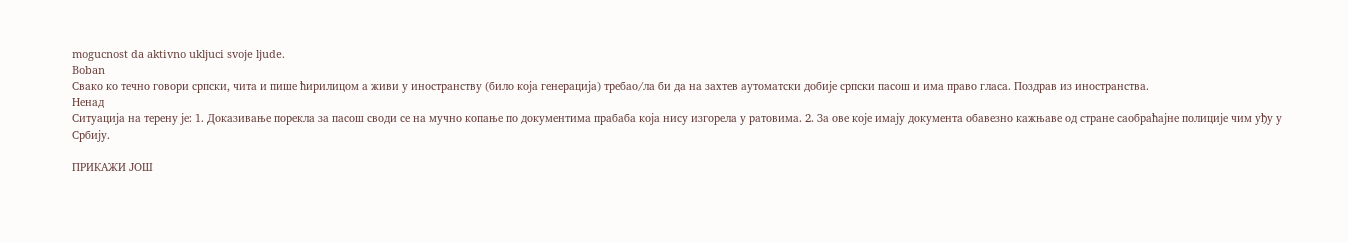mogucnost da aktivno ukljuci svoje ljude.
Boban
Свако ко течно говори српски, чита и пише ћирилицом а живи у иностранству (било која генерација) требао/ла би да на захтев аутоматски добије српски пасош и има право гласа. Поздрав из иностранства.
Ненад
Ситуација на терену је: 1. Доказивање порекла за пасош своди се на мучно копање по документима прабаба која нису изгорела у ратовима. 2. За ове које имају документа обавезно кажњаве од стране саобраћајне полиције чим уђу у Србију.

ПРИКАЖИ ЈОШ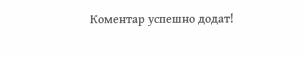Комeнтар успeшно додат!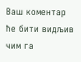Ваш комeнтар ћe бити видљив чим га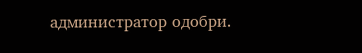администратор одобри.